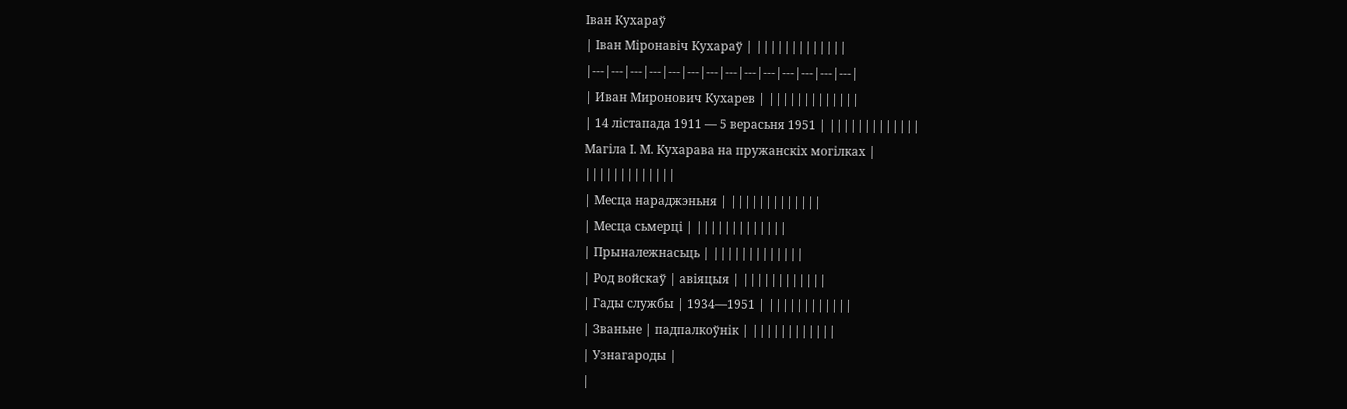Іван Кухараў
| Іван Міронавіч Кухараў | |||||||||||||
|---|---|---|---|---|---|---|---|---|---|---|---|---|---|
| Иван Миронович Кухарев | |||||||||||||
| 14 лістапада 1911 — 5 верасьня 1951 | |||||||||||||
Магіла І. М. Кухарава на пружанскіх могілках |
|||||||||||||
| Месца нараджэньня | |||||||||||||
| Месца сьмерці | |||||||||||||
| Прыналежнасьць | |||||||||||||
| Род войскаў | авіяцыя | ||||||||||||
| Гады службы | 1934—1951 | ||||||||||||
| Званьне | падпалкоўнік | ||||||||||||
| Узнагароды |
|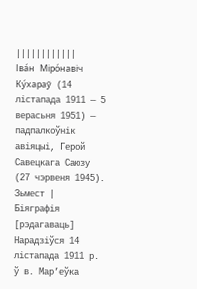||||||||||||
Іва́н Міро́навіч Ку́хараў (14 лістапада 1911 — 5 верасьня 1951) — падпалкоўнік авіяцыі, Герой Савецкага Саюзу (27 чэрвеня 1945).
Зьмест |
Біяграфія [рэдагаваць]
Нарадзіўся 14 лістапада 1911 р. ў в. Мар’еўка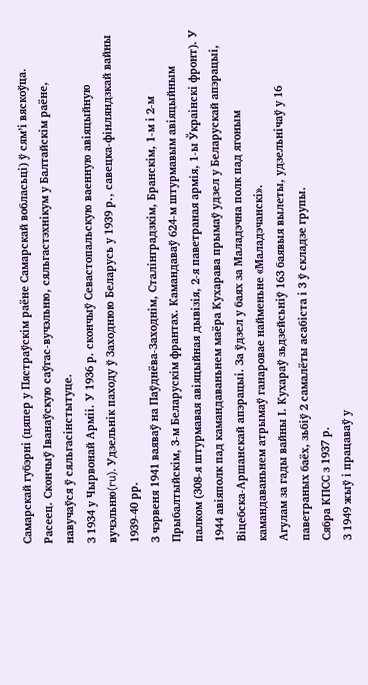Самарскай губэрні (цяпер у Пястраўскім раёне Самарскай вобласьці) ў сям’і вяскоўца. Расеец. Скончыў Іванаўскую саўгас-вучэльню, сяльгастэхнікум у Балтайскім раёне, навучаўся ў сяльгасінстытуце.
З 1934 у Чырвонай Арміі. У 1936 р. скончыў Севастопальскую ваенную авіяцыйную вучэльню(ru). Удзельнік паходу ў Заходнюю Беларусь у 1939 р., савецка-фінляндзкай вайны 1939-40 рр.
З чэрвеня 1941 ваяваў на Паўднёва-Заходнім, Сталінградзкім, Бранскім, 1-м і 2-м Прыбалтыйскім, 3-м Беларускім франтах. Камандаваў 624-м штурмавым авіяцыйным палком (308-я штурмавая авіяцыйная дывізія, 2-я паветраная армія, 1-ы Ўкраінскі фронт). У 1944 авіяполк пад камандаваньнем маёра Кухарава прымаў удзел у Беларускай апэрацыі, Віцебска-Аршанскай апэрацыі. За ўдзел у баях за Маладэчна полк пад ягоным камандаваньнем атрымаў ганаровае найменьне «Маладэчанскі».
Агулам за гады вайны І. Кухараў зьдзейсьніў 163 баявыя вылеты, удзельнічаў у 16 паветраных баёх, зьбіў 2 самалёты асабіста і 3 ў складзе групы.
Сябра КПСС з 1937 р.
З 1949 жыў і працаваў у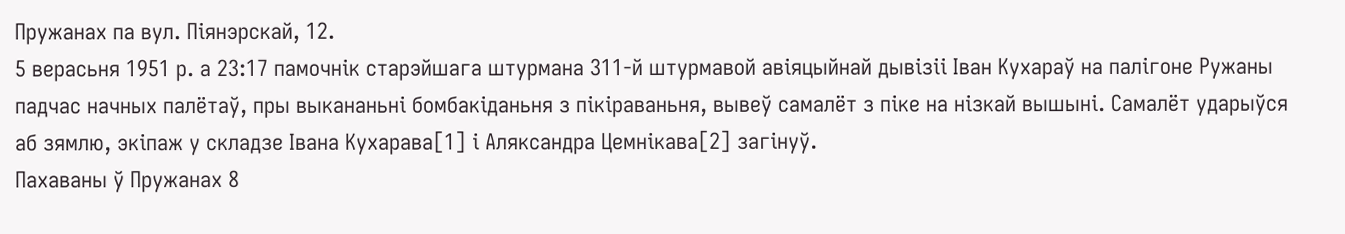Пружанах па вул. Піянэрскай, 12.
5 верасьня 1951 р. а 23:17 памочнік старэйшага штурмана 311-й штурмавой авіяцыйнай дывізіі Іван Кухараў на палігоне Ружаны падчас начных палётаў, пры выкананьні бомбакіданьня з пікіраваньня, вывеў самалёт з піке на нізкай вышыні. Самалёт ударыўся аб зямлю, экіпаж у складзе Івана Кухарава[1] і Аляксандра Цемнікава[2] загінуў.
Пахаваны ў Пружанах 8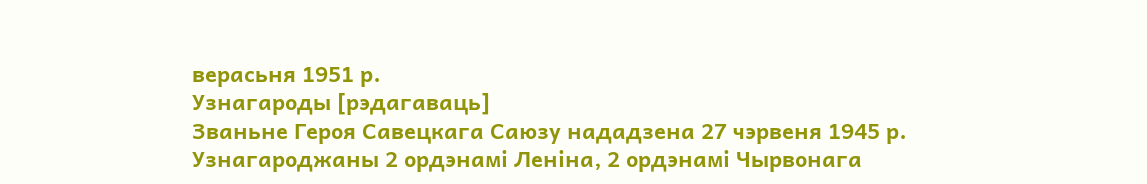верасьня 1951 р.
Узнагароды [рэдагаваць]
Званьне Героя Савецкага Саюзу нададзена 27 чэрвеня 1945 р.
Узнагароджаны 2 ордэнамі Леніна, 2 ордэнамі Чырвонага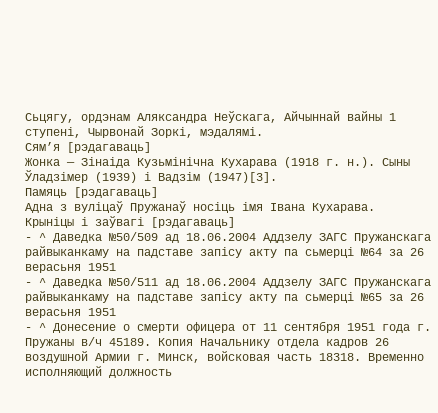Сьцягу, ордэнам Аляксандра Неўскага, Айчыннай вайны 1 ступені, Чырвонай Зоркі, мэдалямі.
Сям’я [рэдагаваць]
Жонка — Зінаіда Кузьмінічна Кухарава (1918 г. н.). Сыны Ўладзімер (1939) і Вадзім (1947)[3].
Памяць [рэдагаваць]
Адна з вуліцаў Пружанаў носіць імя Івана Кухарава.
Крыніцы і заўвагі [рэдагаваць]
- ^ Даведка №50/509 ад 18.06.2004 Аддзелу ЗАГС Пружанскага райвыканкаму на падставе запісу акту па сьмерці №64 за 26 верасьня 1951
- ^ Даведка №50/511 ад 18.06.2004 Аддзелу ЗАГС Пружанскага райвыканкаму на падставе запісу акту па сьмерці №65 за 26 верасьня 1951
- ^ Донесение о смерти офицера от 11 сентября 1951 года г. Пружаны в/ч 45189. Копия Начальнику отдела кадров 26 воздушной Армии г. Минск, войсковая часть 18318. Временно исполняющий должность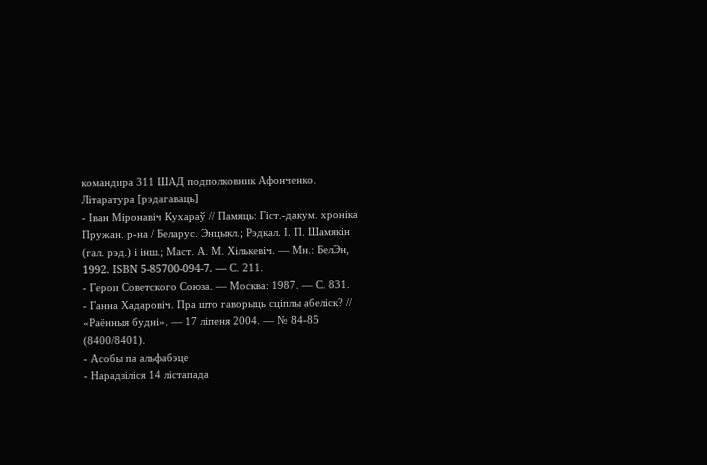командира 311 ШАД подполковник Афонченко.
Літаратура [рэдагаваць]
- Іван Міронавіч Кухараў // Памяць: Гіст.-дакум. хроніка Пружан. р-на / Беларус. Энцыкл.; Рэдкал. І. П. Шамякін (гал. рэд.) і інш.; Маст. А. М. Хількевіч. — Мн.: БелЭн, 1992. ISBN 5-85700-094-7. — С. 211.
- Герои Советского Союза. — Москва: 1987. — С. 831.
- Ганна Хадаровіч. Пра што гаворыць сціплы абеліск? // «Раённыя будні». — 17 ліпеня 2004. — № 84-85 (8400/8401).
- Асобы па альфабэце
- Нарадзіліся 14 лістапада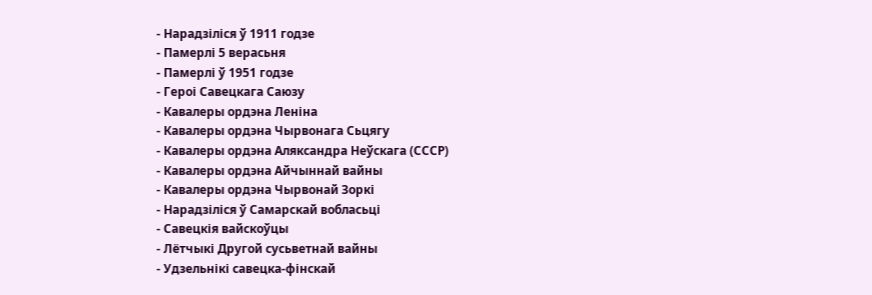- Нарадзіліся ў 1911 годзе
- Памерлі 5 верасьня
- Памерлі ў 1951 годзе
- Героі Савецкага Саюзу
- Кавалеры ордэна Леніна
- Кавалеры ордэна Чырвонага Сьцягу
- Кавалеры ордэна Аляксандра Неўскага (СССР)
- Кавалеры ордэна Айчыннай вайны
- Кавалеры ордэна Чырвонай Зоркі
- Нарадзіліся ў Самарскай вобласьці
- Савецкія вайскоўцы
- Лётчыкі Другой сусьветнай вайны
- Удзельнікі савецка-фінскай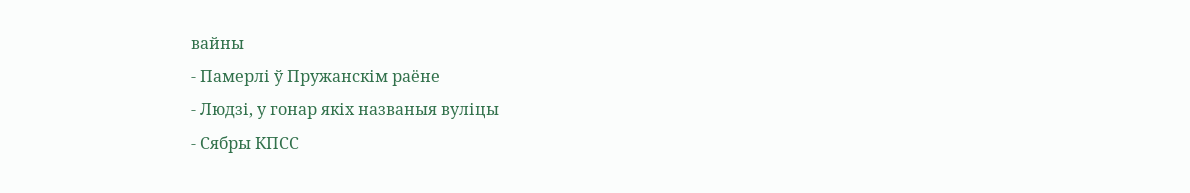вайны
- Памерлі ў Пружанскім раёне
- Людзі, у гонар якіх названыя вуліцы
- Сябры КПСС